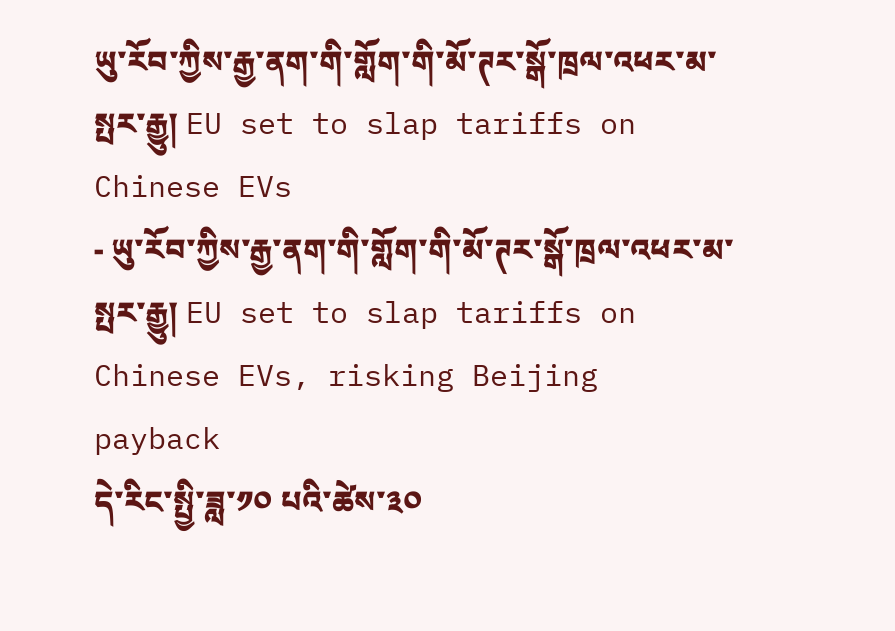ཡུ་རོབ་ཀྱིས་རྒྱ་ནག་གི་གློག་གི་མོ་ཊར་སྒོ་ཁྲལ་འཕར་མ་སྤར་རྒྱུ། EU set to slap tariffs on Chinese EVs
- ཡུ་རོབ་ཀྱིས་རྒྱ་ནག་གི་གློག་གི་མོ་ཊར་སྒོ་ཁྲལ་འཕར་མ་སྤར་རྒྱུ། EU set to slap tariffs on Chinese EVs, risking Beijing payback
དེ་རིང་སྤྱི་ཟླ་༡༠ པའི་ཚེས་༣༠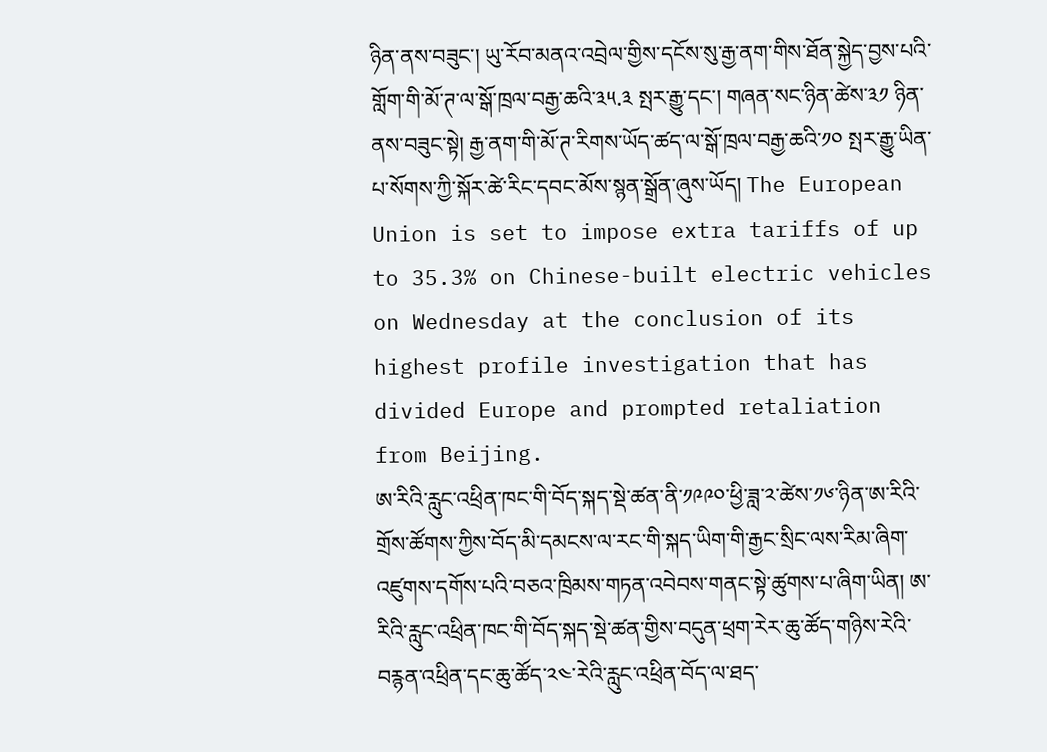ཉིན་ནས་བཟུང་། ཡུ་རོབ་མནའ་འབྲེལ་གྱིས་དངོས་སུ་རྒྱ་ནག་གིས་ཐོན་སྐྱེད་བྱས་པའི་གློག་གི་མོ་ཊ་ལ་སྒོ་ཁྲལ་བརྒྱ་ཆའི་༣༥.༣ སྤར་རྒྱུ་དང་། གཞན་སང་ཉིན་ཚེས་༣༡ ཉིན་ནས་བཟུང་སྟེ། རྒྱ་ནག་གི་མོ་ཊ་རིགས་ཡོད་ཚད་ལ་སྒོ་ཁྲལ་བརྒྱ་ཆའི་༡༠ སྤར་རྒྱུ་ཡིན་པ་སོགས་ཀྱི་སྐོར་ཚེ་རིང་དབང་མོས་སྙན་སྒྲོན་ཞུས་ཡོད། The European Union is set to impose extra tariffs of up to 35.3% on Chinese-built electric vehicles on Wednesday at the conclusion of its highest profile investigation that has divided Europe and prompted retaliation from Beijing.
ཨ་རིའི་རླུང་འཕྲིན་ཁང་གི་བོད་སྐད་སྡེ་ཚན་ནི་༡༩༩༠་ཕྱི་ཟླ་༢་ཚེས་༡༦་ཉིན་ཨ་རིའི་གྲོས་ཚོགས་ཀྱིས་བོད་མི་དམངས་ལ་རང་གི་སྐད་ཡིག་གི་རྒྱང་སྲིང་ལས་རིམ་ཞིག་འཛུགས་དགོས་པའི་བཅའ་ཁྲིམས་གཏན་འབེབས་གནང་སྟེ་ཚུགས་པ་ཞིག་ཡིན། ཨ་རིའི་རླུང་འཕྲིན་ཁང་གི་བོད་སྐད་སྡེ་ཚན་གྱིས་བདུན་ཕྲག་རེར་ཆུ་ཚོད་གཉིས་རེའི་བརྙན་འཕྲིན་དང་ཆུ་ཚོད་༢༤་རེའི་རླུང་འཕྲིན་བོད་ལ་ཐད་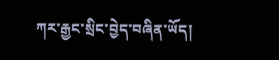ཀར་རྒྱང་སྲིང་བྱེད་བཞིན་ཡོད།